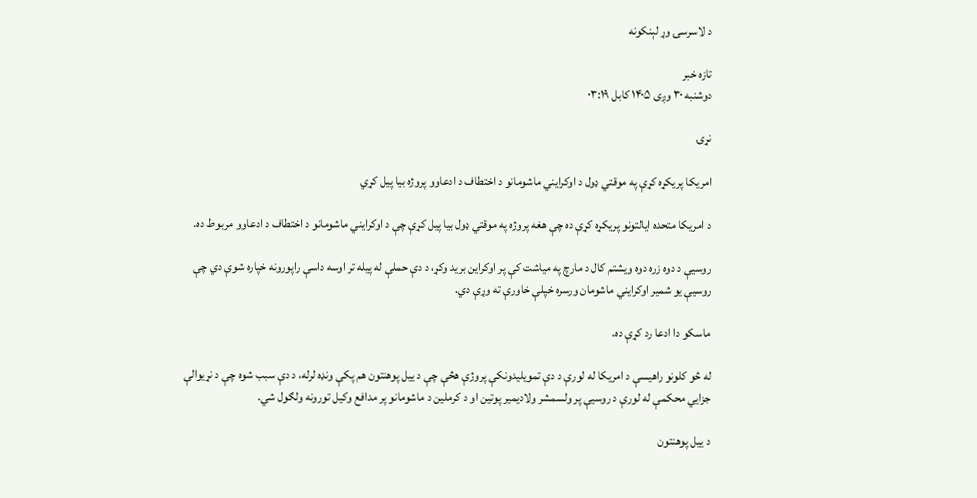د لاسرسۍ وړ لېنکونه

تازه خبر
دوشنبه ۳۰ وږی ۱۴۰۵ کابل ۰۳:۱۹

نړۍ

امریکا پریکړه کړې په موقتي ډول د اوکرایني ماشومانو د اختطاف د ادعاوو پروژه بیا پيل کړي

د امریکا متحده ایالتونو پریکړه کړې ده چې هغه پروژه په موقتي ډول بیا پيل کړې چې د اوکرایني ماشومانو د اختطاف د ادعاوو مربوط ده.

روسیې د دوه زره دوه ویشتم کال د مارچ په میاشت کې پر اوکراین برید وکړ، د دې حملې له پيله تر اوسه داسې راپورونه خپاره شوې دي چې روسیې یو شمیر اوکرایني ماشومان ورسره خپلې خاورې ته وړې دي.

ماسکو دا ادعا رد کړې ده.

له څو کلونو راهیسې د امریکا له لورې د دې تمویلیدونکې پروژې هڅې چې د ییل پوهنتون هم پکې ونډه لرله، د دې سبب شوه چې د نړیوالې جزایي محکمې له لورې د روسیې پر ولسمشر ولادیمیر پوتین او د کرملین د ماشومانو پر مدافع وکیل تورونه ولګول شي.

د ییل پوهنتون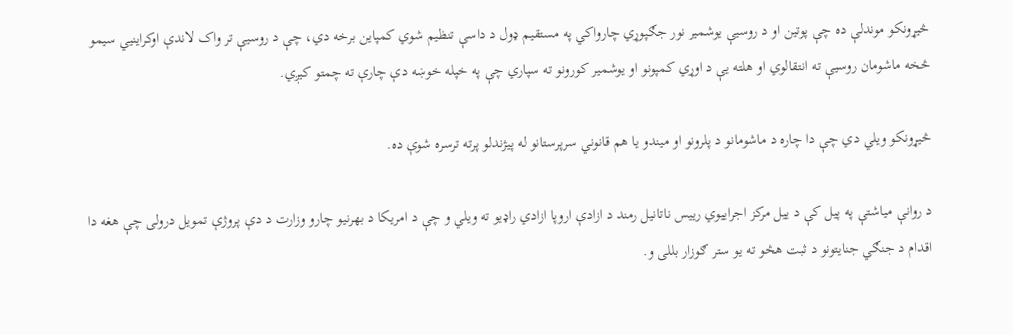څیړونکو موندلې ده چې پوتین او د روسیې یوشمیر نور جګپوړي چارواکي په مستقیم ډول د داسې تنظیم شوي کمپاین برخه دي، چې د روسیې تر واک لاندې اوکراینیي سیمو څخه ماشومان روسیې ته انتقالوي او هلته یې د اوړي کمپونو او یوشمیر کورونو ته سپاري چې په خپله خوښه دې چارې ته چمتو کیږي.

څیړونکو ویلي دي چې دا چاره د ماشومانو د پلرونو او میندو یا هم قانوني سرپرستانو له پیژندلو پرته ترسره شوې ده.

د روانې میاشتې په پيل کې د ییل مرکز اجراییوي رییس ناتانیل رمند د ازادې اروپا ازادي راډیو ته ویلي و چې د امریکا د بهرنیو چارو وزارت د دې پروژې تمویل درولی چې هغه دا اقدام د جنګي جنایتونو د ثبت هڅو ته یو ستر ګوزار بللی و.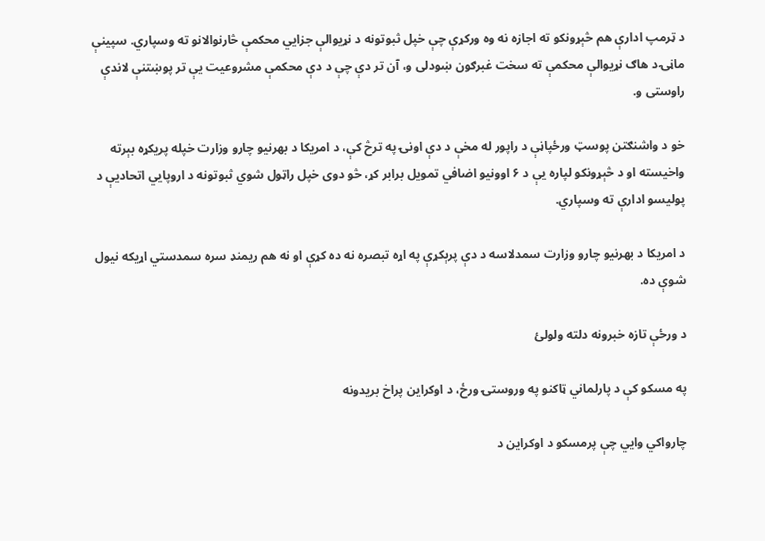د ټرمپ ادارې هم څېړونکو ته اجازه نه وه ورکړې چې خپل ثبوتونه د نړیوالې جزایي محکمې څارنوالانو ته وسپاري. سپینې ماڼۍ د هاګ نړیوالې محکمې ته سخت غبرګون ښودلی و، آن تر دې چې د دې محکمې مشروعیت یې تر پوښتنې لاندې راوستی و.

خو د واشنګتن پوسټ ورځپاڼې د راپور له مخې د دې اونۍ په ترڅ کې، د امریکا د بهرنیو چارو وزارت خپله پریکړه بېرته واخیسته او د څېړونکو لپاره یې د ۶ اوونیو اضافي تمویل برابر کړ، څو دوی خپل راټول شوي ثبوتونه د اروپايي اتحادیې د پولیسو ادارې ته وسپاري.

د امریکا د بهرنیو چارو وزارت سمدلاسه د دې پرېکړې په اړه تبصره نه ده کړې او نه هم ریمنډ سره سمدستي اړیکه نیول شوې ده.

د ورځې تازه خبرونه دلته ولولئ

په مسکو کې د پارلماني ټاکنو په وروستۍ ورځ، د اوکراین پراخ بریدونه

چارواکي وایي چې پرمسکو د اوکراین د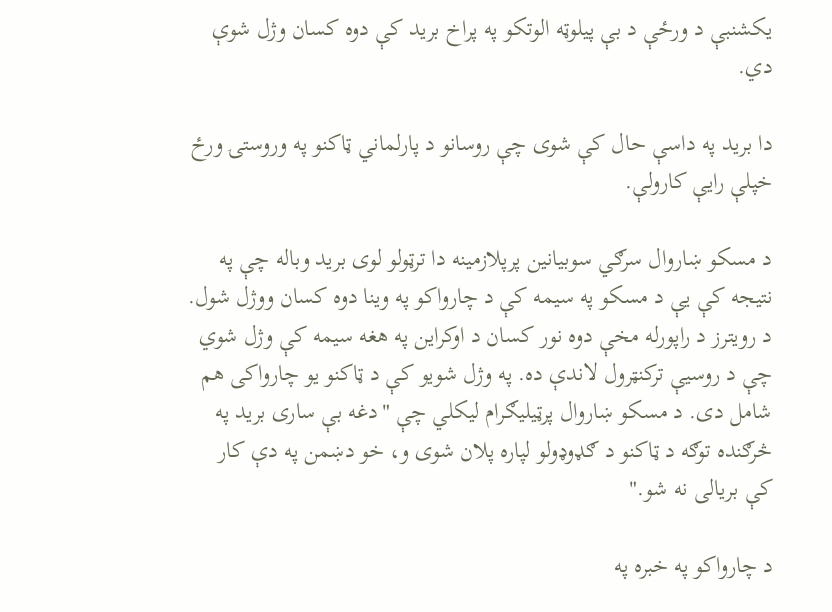یکشنبې د ورځې د بې پیلوټه الوتکو په پراخ برید کې دوه کسان وژل شوې دي.

دا برید په داسې حال کې شوی چې روسانو د پارلماني ټاکنو په وروستۍ ورځ خپلې رایې کارولې.

د مسکو ښاروال سرګي سوبیانین پرپلازمینه دا ترټولو لوی برید وباله چې په نتیجه کې یې د مسکو په سیمه کې د چارواکو په وینا دوه کسان ووژل شول. د رویترز د راپورله مخې دوه نور کسان د اوکراین په هغه سیمه کې وژل شوي چې د روسیې ترکنټرول لاندې ده. په وژل شویو کې د ټاکنو یو چارواکی هم شامل دی. د مسکو ښاروال پرټیلیګرام لیکلي چې "دغه بې ‌ساری برید په څرګنده توګه د ټاکنو د ګډوډولو لپاره پلان شوی و، خو دښمن په دې کار کې بریالی نه شو."

د چارواکو په خبره په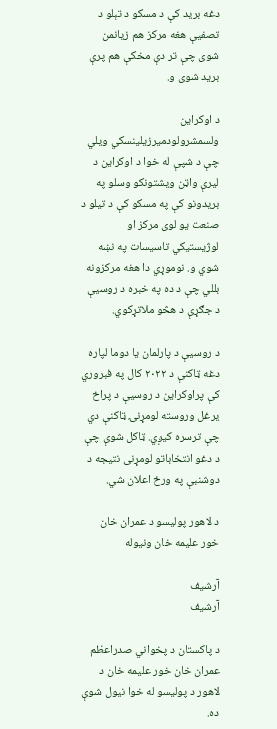دغه برید کې د مسکو د تېلو د تصفیې هغه مرکز هم زیانمن شوی چې تر دې مخکې هم پرې برید شوی و.

د اوکراین ولسمشرولودمیرزیلینسکي ویلي چې د شپې له خوا د اوکراین د لیرې واټن ویشتونکو وسلو په بریدونو کې په مسکو کې د تیلو د صنعت یو لوی مرکز او لوژیستیکي تاسیسات په نښه شوي و. نوموړي دا هغه مرکزونه بللي چې د ده په خبره د روسیې د جګړې د هڅو ملاتړکوي.

د روسیې د پارلمان یا دوما لپاره دغه ټاکنې د ۲۰۲۲ کال په فبروري کې پراوکراین د روسیې د پراخ یرغل وروسته لومړنۍ ټاکنې دي چې ترسره کیږي. ټاکل شوې چې د دغو انتخاباتو لومړنی نتیجه د دوشنبې په ورځ اعلان شي.

د لاهور پولیسو د عمران خان خور علیمه خان ونیوله

آرشیف
آرشیف

د پاکستان د پخواني صدراعظم عمران خان خور علیمه خان د لاهور د پولیسو له خوا نیول شوې ده.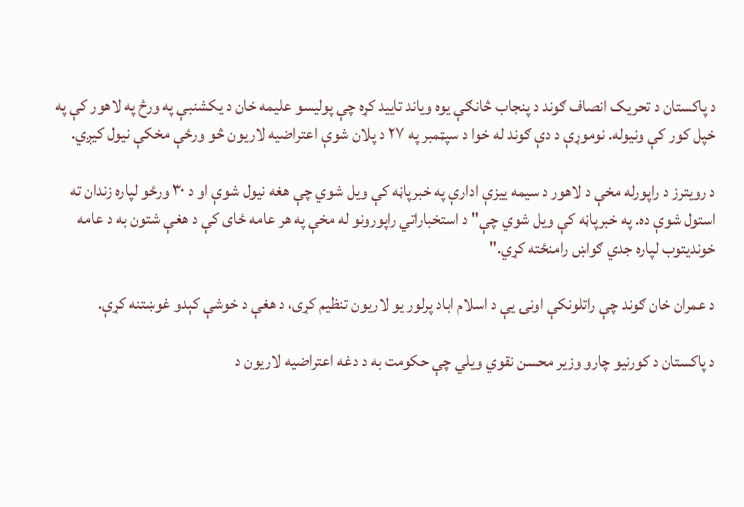د پاکستان د تحریک انصاف ګوند د پنجاب څانګې یوه ویاند تایید کړه چې پولیسو علیمه خان د یکشنبې په ورځ په لاهور کې په خپل کور کې ونیوله. نوموړې د دې ګوند له خوا د سپټمبر په ۲۷ د پلان شوې اعتراضیه لاریون څو ورځې مخکې نیول کیږي.

د رویترز د راپورله مخې د لاهور د سیمه ییزې ادارې په خبرپاڼه کې ویل شوي چې هغه نیول شوې او د ۳۰ ورځو لپاره زندان ته استول شوې ده. په خبرپاڼه کې ویل شوي چې" د استخباراتي راپورونو له مخې په هر عامه ځای کې د هغې شتون به د عامه خوندیتوب لپاره جدي ګواښ رامنځته کړي."

د عمران خان ګوند چې راتلونکې اونۍ یې د اسلام‌ اباد پرلور یو لاریون تنظیم کړی، د هغې د خوشې کېدو غوښتنه کړې.

د پاکستان د کورنیو چارو وزیر محسن نقوي ویلي چې حکومت به د دغه اعتراضیه لاریون د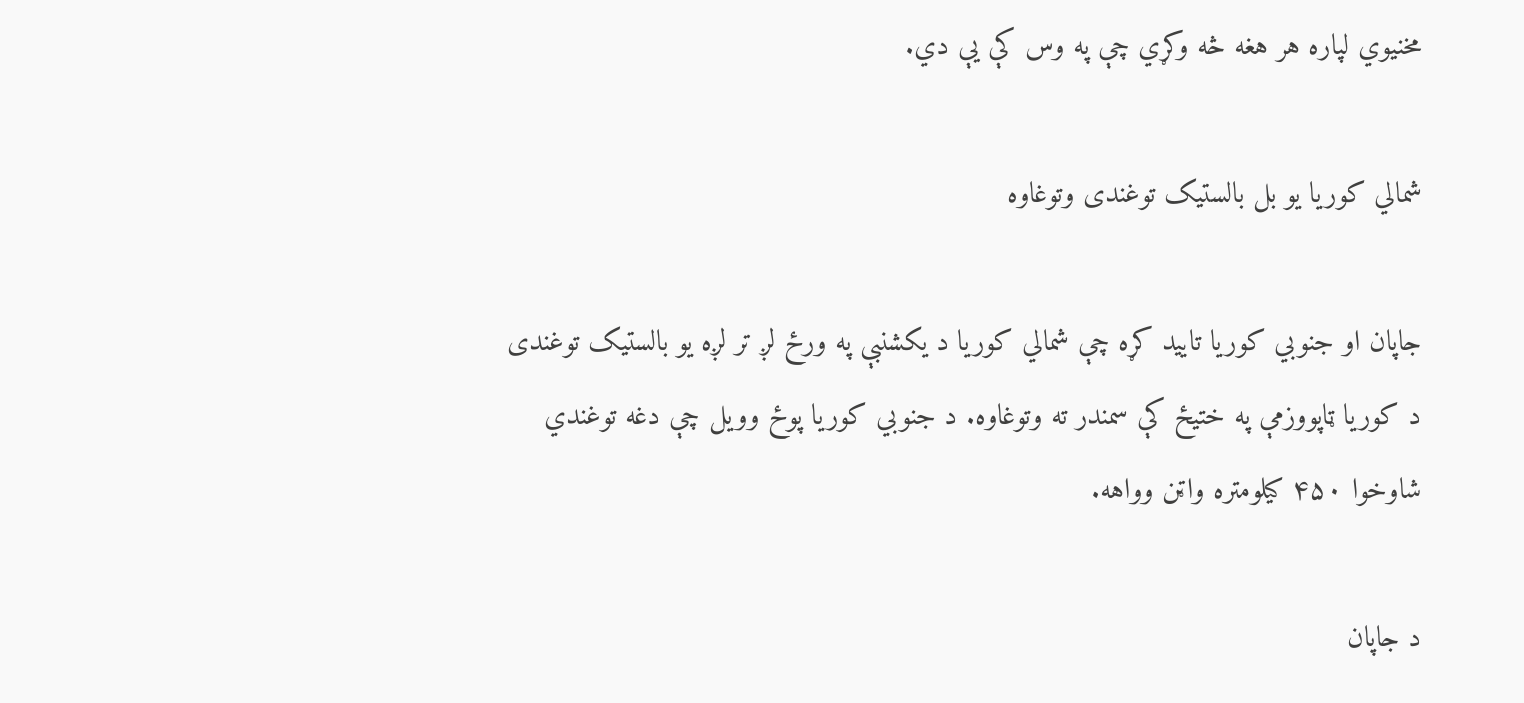مخنیوي لپاره هر هغه څه وکړي چې په وس کې یې دي.

شمالي کوریا یو بل بالستیک توغندی وتوغاوه

جاپان او جنوبي کوریا تایید کړه چې شمالي کوریا د یکشنبې په ورځ لږ تر لږه یو بالستیک توغندی د کوریا ټاپووزمې په ختیځ کې سمندر ته وتوغاوه. د جنوبي کوریا پوځ وویل چې دغه توغندي شاوخوا ۴۵۰ کیلومتره واټن وواهه.

د جاپان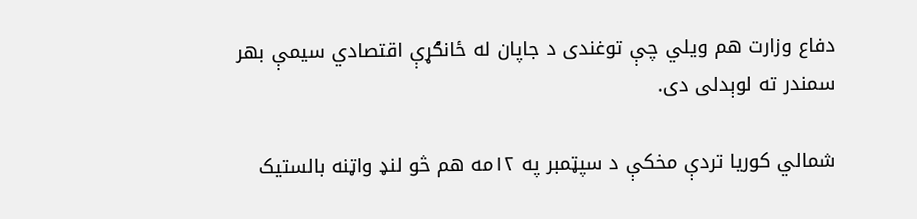دفاع وزارت هم ویلي چې توغندی د جاپان له ځانګړې اقتصادي سیمې بهر سمندر ته لوېدلی دی.

شمالي کوریا تردې مخکې د سپټمبر په ۱۲مه هم څو لنډ واټنه بالستیک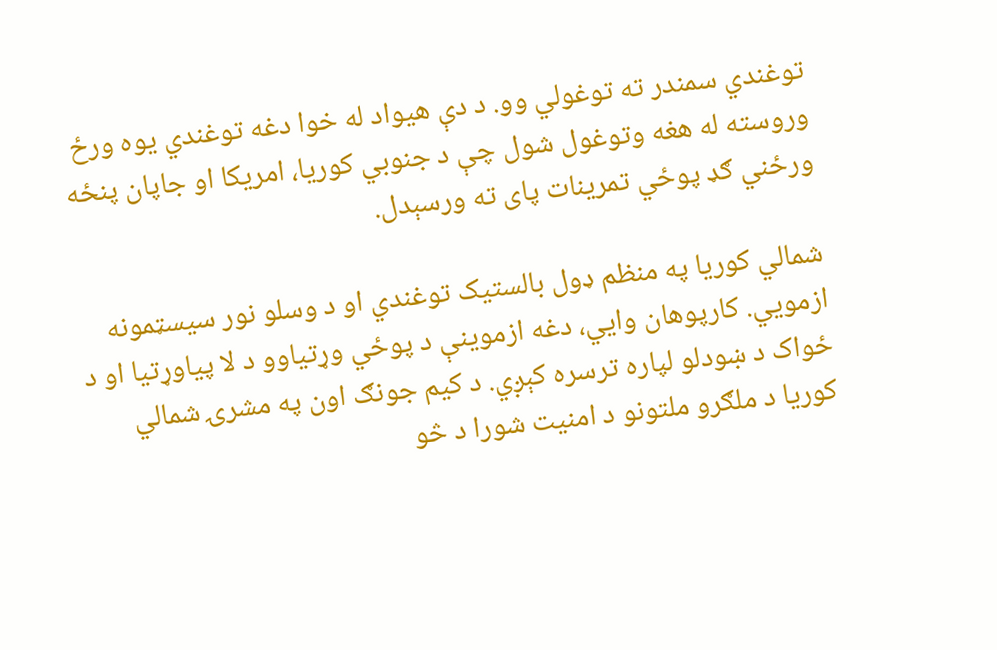توغندي سمندر ته توغولي وو. د دې هیواد له خوا دغه توغندي یوه ورځ وروسته له هغه وتوغول شول چې د جنوبي کوریا، امریکا او جاپان پنځه ورځني ګډ پوځي تمرینات پای ته ورسېدل.

شمالي کوریا په منظم ډول بالستیک توغندي او د وسلو نور سیسټمونه ازمويي. کارپوهان وايي، دغه ازموینې د پوځي وړتیاوو د لا پیاوړتیا او د ځواک د ښودلو لپاره ترسره کېږي. د کیم جونګ اون په مشرۍ شمالي کوریا د ملګرو ملتونو د امنیت شورا د څو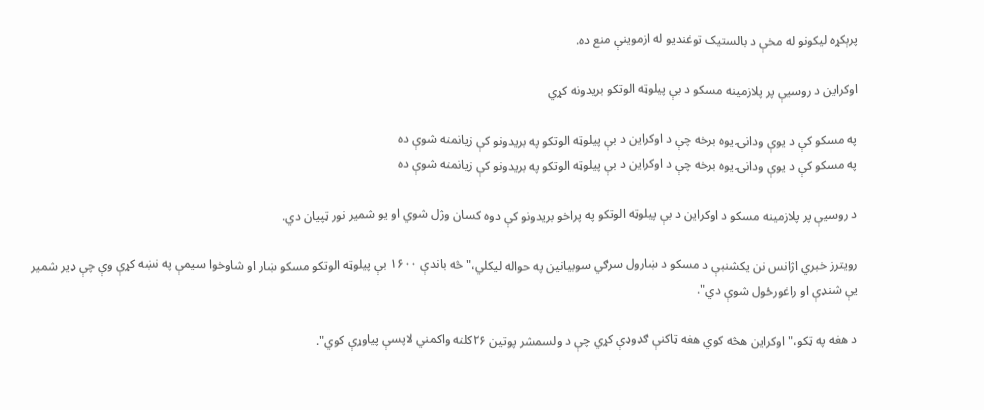پرېکړه ‌لیکونو له مخې د بالستیک توغندیو له ازموینې منع ده.

اوکراین د روسیې پر پلازمینه مسکو د بې پیلوټه الوتکو بریدونه کړي

په مسکو کې د یوې ودانۍ یوه برخه چې د اوکراین د بې پیلوټه الوتکو په بریدونو کې زیانمنه شوې ده
په مسکو کې د یوې ودانۍ یوه برخه چې د اوکراین د بې پیلوټه الوتکو په بریدونو کې زیانمنه شوې ده

د روسیې پر پلازمینه مسکو د اوکراین د بې پیلوټه الوتکو په پراخو بریدونو کې دوه کسان وژل شوي او یو شمیر نور ټپیان دي.

رویترز خبري اژانس نن یکشنبې د مسکو د ښارول سرګي سوبیانین په حواله لیکلي،" څه باندې ۱۶۰۰ بې پیلوټه الوتکو مسکو ښار او شاوخوا سیمې په نښه کړې وې چې ډير شمیر يې شنډې او راغورځول شوې دي".

د هغه په ټکو،" اوکراین هڅه کوي هغه ټاکنې ګډوډې کړي چې د ولسمشر پوتین ۲۶کلنه واکمني لاپسې پیاوړې کوي".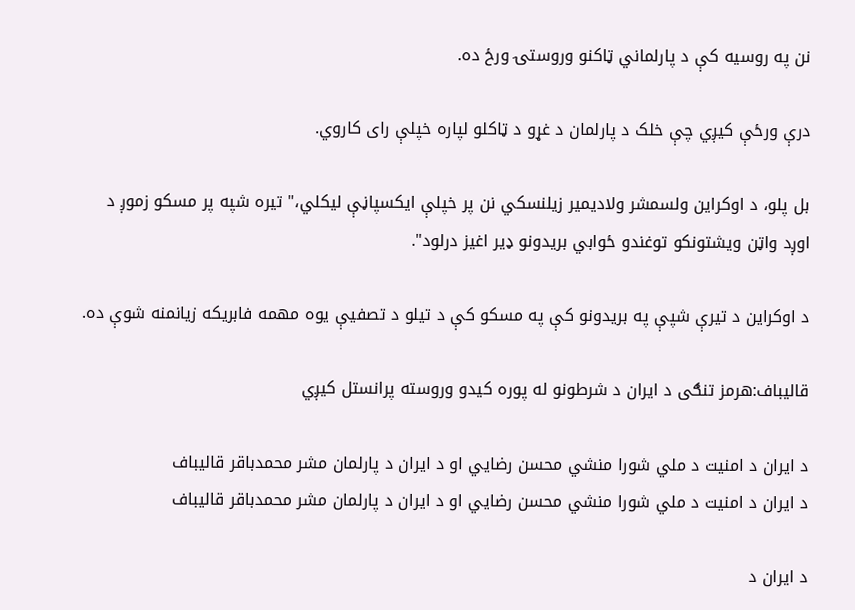نن په روسیه کې د پارلماني ټاکنو وروستۍ ورځ ده.

درې ورځې کیږي چې خلک د پارلمان د غړو د ټاکلو لپاره خپلې رای کاروي.

بل پلو، د اوکراین ولسمشر ولادیمیر زیلنسکي نن پر خپلې ایکسپاڼې لیکلي،" تیره شپه پر مسکو زموږ د اوږد واټن ویشتونکو توغندو ځوابي بریدونو ډیر اغیز درلود".

د اوکراین د تیرې شپې په بریدونو کې په مسکو کې د تیلو د تصفیې یوه مهمه فابریکه زیانمنه شوې ده.

قالیباف:هرمز تنګی د ایران د شرطونو له پوره کیدو وروسته پرانستل کیږي

د ایران د امنیت د ملي شورا منشي محسن رضايي او د ایران د پارلمان مشر محمدباقر قالیباف
د ایران د امنیت د ملي شورا منشي محسن رضايي او د ایران د پارلمان مشر محمدباقر قالیباف

د ایران د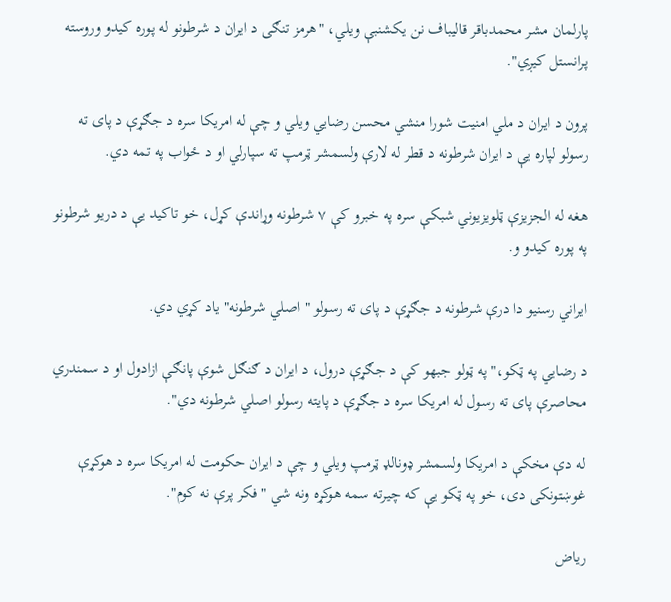پارلمان مشر محمدباقر قالیباف نن یکشنبې ویلي، "هرمز تنګی د ایران د شرطونو له پوره کیدو وروسته پرانستل کیږي".

پرون د ایران د ملي امنیت شورا منشي محسن رضايي ویلي و چې له امریکا سره د جګړې د پای ته رسولو لپاره يې د ایران شرطونه د قطر له لارې ولسمشر ټرمپ ته سپارلي او د ځواب په تمه دي.

هغه له الجزیزې ټلویزیوني شبکې سره په خبرو کې ۷ شرطونه وړاندې کړل، خو تاکید يې د دریو شرطونو په پوره کیدو و.

ایراني رسنیو دا درې شرطونه د جګړې د پای ته رسولو "اصلي شرطونه" یاد کړي دي.

د رضايي په ټکو،" په ټولو جبهو کې د جګړې درول، د ایران د ګنګل شوې پانګې ازادول او د سمندري محاصرې پای ته رسول له امریکا سره د جګړې د پایته رسولو اصلي شرطونه دي".

له دې مخکې د امریکا ولسمشر ډونالډ ټرمپ ویلي و چې د ایران حکومت له امریکا سره د هوکړې غوښتونکی دی، خو په ټکو يې که چیرته سمه هوکړه ونه شي " فکر پرې نه کوم".

ریاض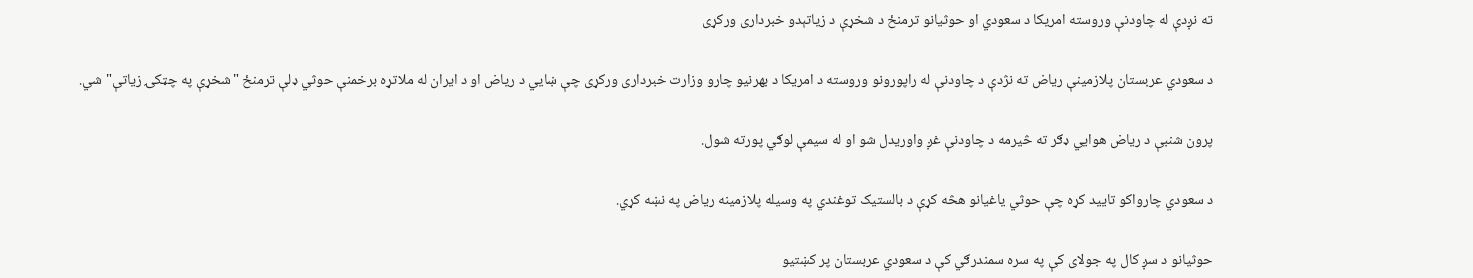ته نږدې له چاودنې وروسته امریکا د سعودي او حوثیانو ترمنځ د شخړې د زیاتېدو خبرداری ورکړی

د سعودي عربستان پلازمینې ریاض ته نژدې د چاودنې له راپورونو وروسته د امریکا د بهرنیو چارو وزارت خبرداری ورکړی چې ښايي د ریاض او د ایران له ملاتړه برخمنې حوثي ډلې ترمنځ "شخړې په چټکۍ زیاتې" شي.

پرون شنبې د ریاض هوايي ډګر ته څیرمه د چاودنې غږ واوریدل شو او له سیمې لوګي پورته شول.

د سعودي چارواکو تایید کړه چې حوثي یاغیانو هڅه کړې د بالستیک توغندي په وسیله پلازمینه ریاض په نښه کړي.

حوثیانو د سږ کال په جولای کې په سره سمندرګي کې د سعودي عربستان پر کښتیو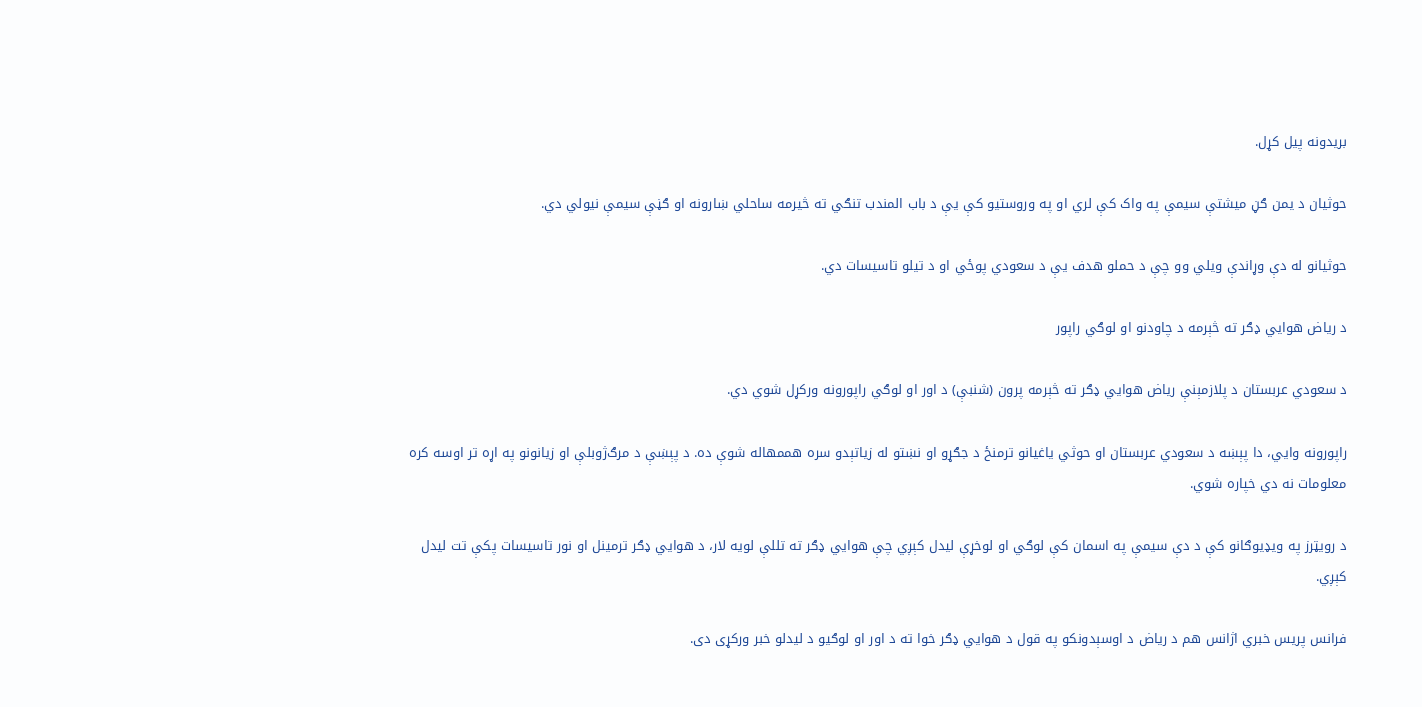بریدونه پیل کړل.

حوثیان د یمن ګڼ میشتې سیمې په واک کې لري او په وروستیو کې يې د باب المندب تنګي ته څیرمه ساحلي ښارونه او ګڼې سیمې نیولي دي.

حوثیانو له دې وړاندې ویلي وو چې د حملو هدف یې د سعودي پوځي او د تیلو تاسیسات دي.

د ریاض هوايي ډګر ته څېرمه د چاودنو او لوګي راپور

د سعودي عربستان د پلازمېنې ریاض هوايي ډګر ته څېرمه پرون (شنبې) د اور او لوګي راپورونه ورکړل شوي دي.

راپورونه وايي، دا پېښه د سعودي عربستان او حوثي یاغیانو ترمنځ د جګړو او نښتو له زیاتېدو سره هممهاله شوې ده. د پېښې د مرګ‌ژوبلې او زیانونو په اړه تر اوسه کره معلومات نه دي خپاره شوي.

د رویټرز په ویډیوګانو کې د دې سیمې په اسمان کې لوګي او لوخړې لیدل کېږي چې هوايي ډګر ته تللې لویه لار، د هوايي ډګر ترمینل او نور تاسیسات پکې تت لیدل کېږي.

فرانس پریس خبري اژانس هم د ریاض د اوسېدونکو په قول د هوايي ډګر خوا ته د اور او لوګیو د لیدلو خبر ورکړی دی.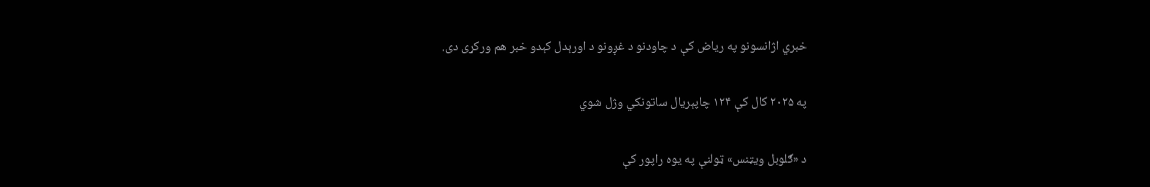خبري اژانسونو په ریاض کې د چاودنو د غږونو د اورېدل کېدو خبر هم ورکړی دی.

په ۲۰۲۵ کال کې ۱۲۴ چاپېریال ساتونکي وژل شوي

د «ګلوبل ویټنس» ټولنې په یوه راپور کې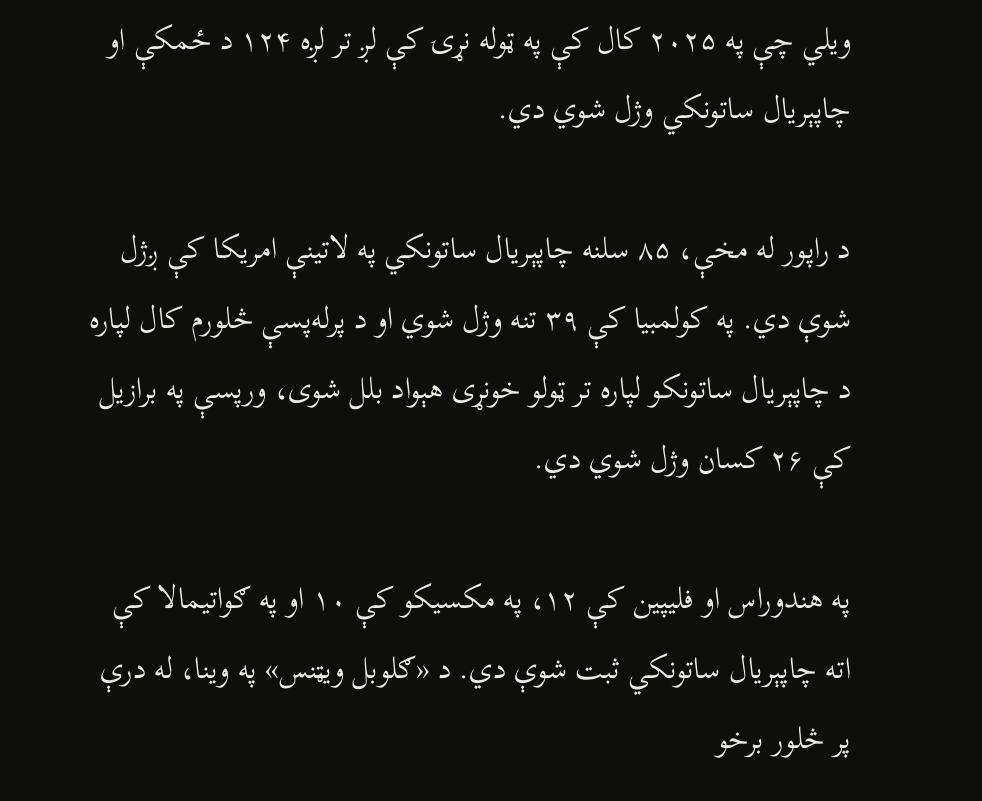ویلي چې په ۲۰۲۵ کال کې په ټوله نړۍ کې لږ تر لږه ۱۲۴ د ځمکې او چاپېریال ساتونکي وژل شوي دي.

د راپور له مخې، ۸۵ سلنه چاپېریال ساتونکي په لاتینې امریکا کې ږژل شوې دي. په کولمبیا کې ۳۹ تنه وژل شوي او د پرله‌پسې څلورم کال لپاره د چاپېریال ساتونکو لپاره تر ټولو خونړی هېواد بلل شوی، ورپسې په برازیل کې ۲۶ کسان وژل شوي دي.

په هندوراس او فلیپین کې ۱۲، په مکسیکو کې ۱۰ او په ګواتیمالا کې اته چاپېریال ساتونکي ثبت شوې دي. د «ګلوبل ویټنس» په وینا، له درې پر څلور برخو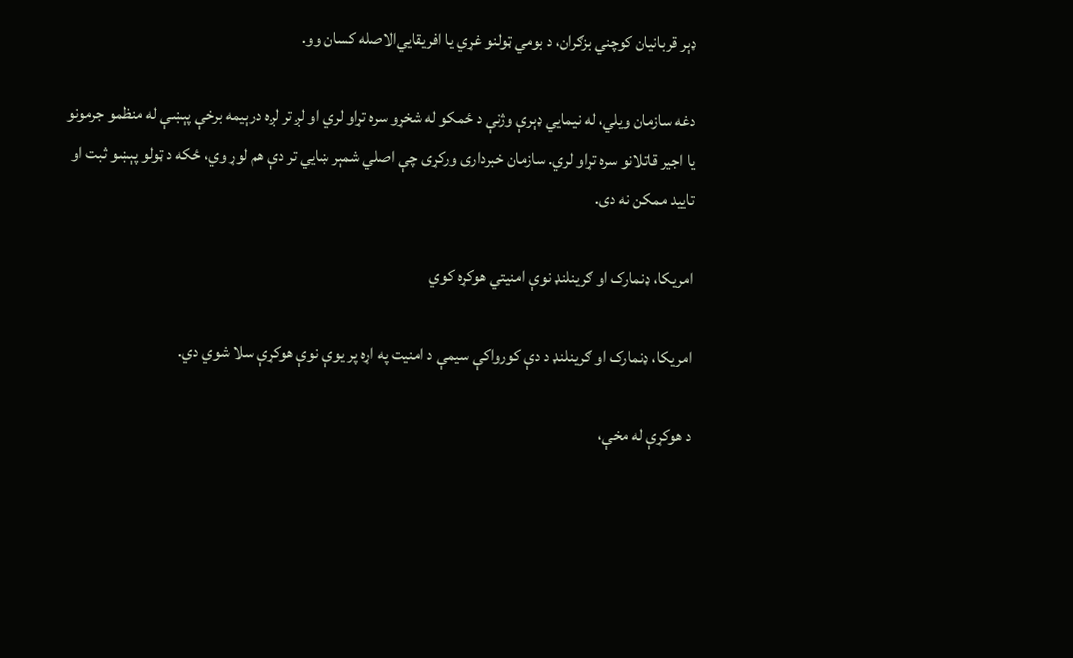ډېر قربانیان کوچني بزګران، د بومي ټولنو غړي یا افریقایي‌الاصله کسان وو.

دغه سازمان ویلي، له نیمايي ډېرې وژنې د ځمکو له شخړو سره تړاو لري او لږ تر لږه درېیمه برخې پېښې له منظمو جرمونو یا اجیر قاتلانو سره تړاو لري. سازمان خبرداری ورکړی چې اصلي شمېر ښايي تر دې هم لوړ وي، ځکه د ټولو پېښو ثبت او تایید ممکن نه دی.

امریکا، ډنمارک او ګرینلنډ نوې امنیتي هوکړه کوي

امریکا، ډنمارک او ګرینلنډ د دې کورواکې سیمې د امنیت په اړه پر یوې نوې هوکړې سلا شوي دي.

د هوکړې له مخې،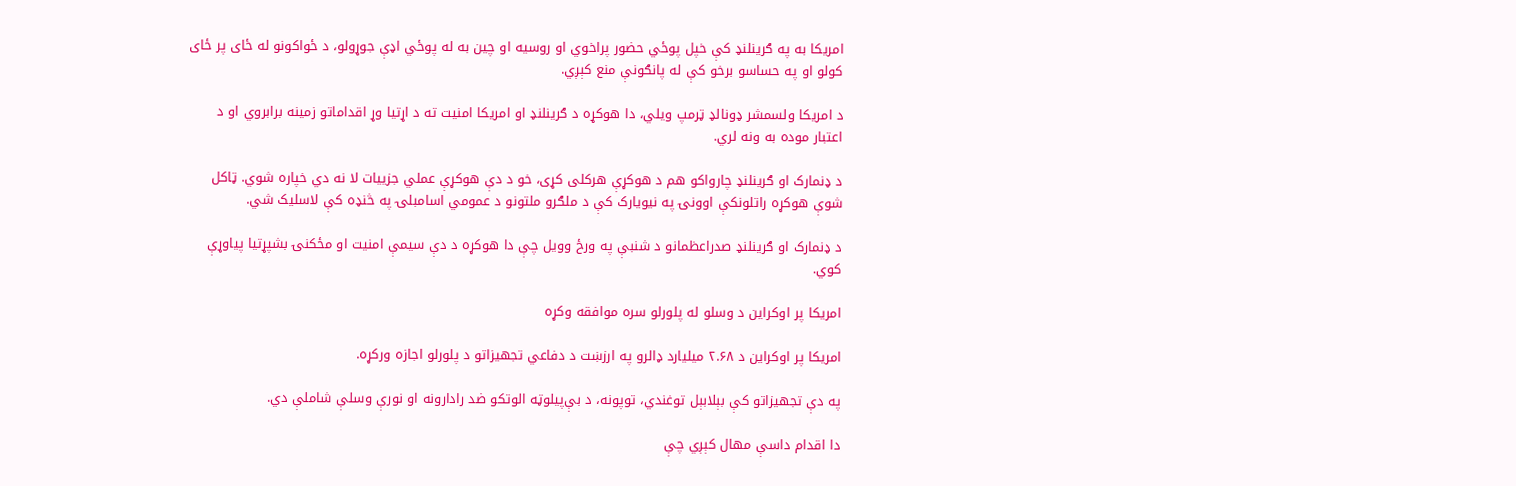امریکا به په ګرینلنډ کې خپل پوځي حضور پراخوي او روسیه او چین به له پوځي اډې جوړولو، د ځواکونو له ځای پر ځای کولو او په حساسو برخو کې له پانګونې منع کېږي.

د امریکا ولسمشر ډونالډ ټرمپ ویلي، دا هوکړه د ګرینلنډ او امریکا امنیت ته د اړتیا وړ اقداماتو زمینه برابروي او د اعتبار موده به ونه لري.

د ډنمارک او ګرینلنډ چارواکو هم د هوکړې هرکلی کړی، خو د دې هوکړې عملي جزییات لا نه دي خپاره شوي. ټاکل شوې هوکړه راتلونکې اوونۍ په نیویارک کې د ملګرو ملتونو د عمومي اسامبلۍ په څنډه کې لاسلیک شي.

د ډنمارک او ګرینلنډ صدراعظمانو د شنبې په ورځ وویل چې دا هوکړه د دې سیمې امنیت او مځکنۍ بشپړتیا پیاوړې کوي.

امریکا پر اوکراین د وسلو له پلورلو سره موافقه وکړه

امریکا پر اوکراین د ۲.۶۸ میلیارد ډالرو په ارزښت د دفاعي تجهیزاتو د پلورلو اجازه ورکړه.

په دې تجهیزاتو کې بېلابېل توغندي، توپونه، د بې‌پیلوټه الوتکو ضد رادارونه او نورې وسلې شاملې دي.

دا اقدام داسې مهال کېږي چې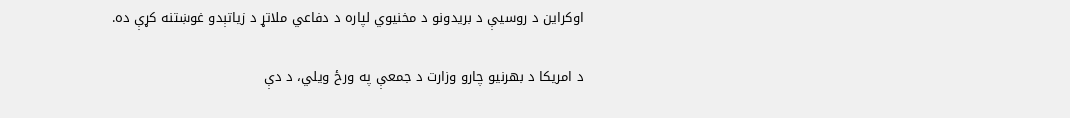اوکراین د روسیې د بریدونو د مخنیوي لپاره د دفاعي ملاتړ د زیاتېدو غوښتنه کړې ده.

د امریکا د بهرنیو چارو وزارت د جمعې په ورځ ویلي، د دې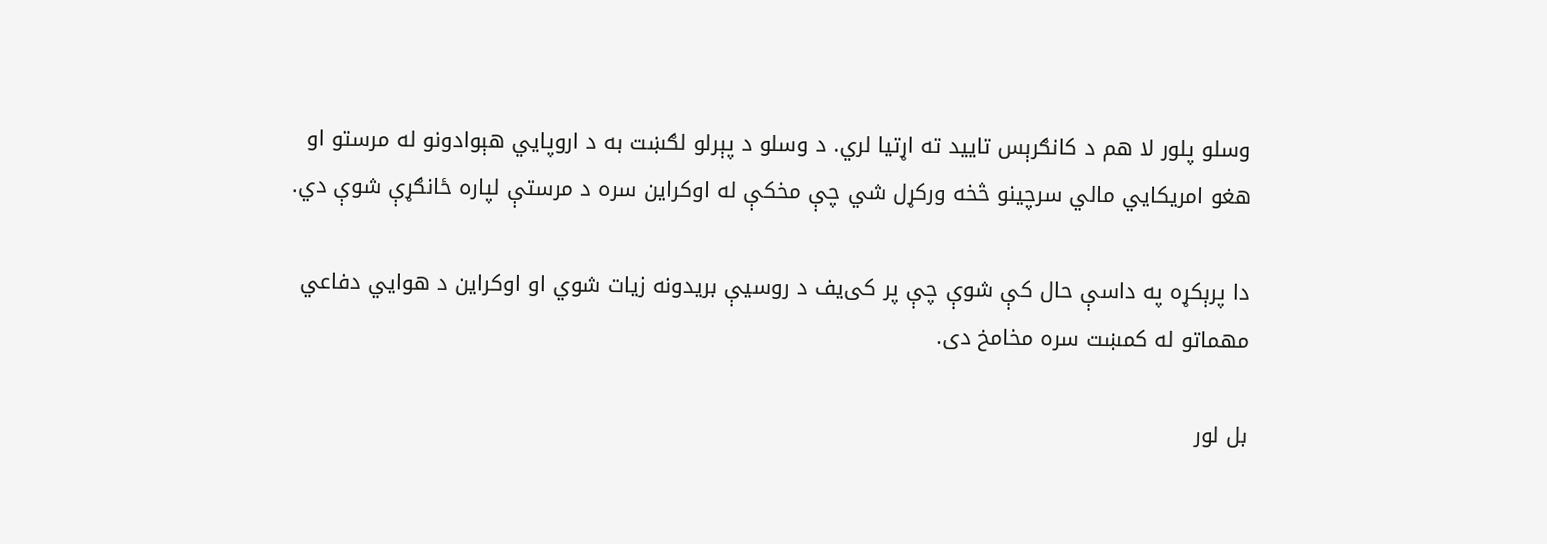وسلو پلور لا هم د کانګرېس تایید ته اړتیا لري. د وسلو د پېرلو لګښت به د اروپايي هېوادونو له مرستو او هغو امریکايي مالي سرچینو څخه ورکړل شي چې مخکې له اوکراین سره د مرستې لپاره ځانګړې شوې دي.

دا پرېکړه په داسې حال کې شوې چې پر کی‌یف د روسیې بریدونه زیات شوي او اوکراین د هوايي دفاعي مهماتو له کمښت سره مخامخ دی.

بل لور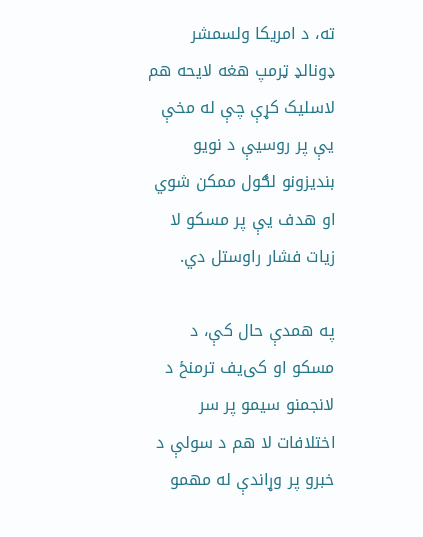ته، د امریکا ولسمشر ډونالډ ټرمپ هغه لایحه هم لاسلیک کړې چې له مخې یې پر روسیې د نویو بندیزونو لګول ممکن شوي او هدف یې پر مسکو لا زیات فشار راوستل دي.

په همدې حال کې، د مسکو او کی‌یف ترمنځ د لانجمنو سیمو پر سر اختلافات لا هم د سولې د خبرو پر وړاندې له مهمو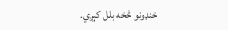خنډونو څخه بلل کېږي.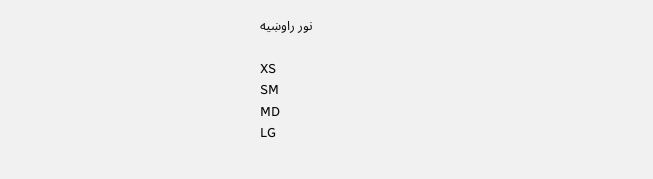نور راوښيه

XS
SM
MD
LG